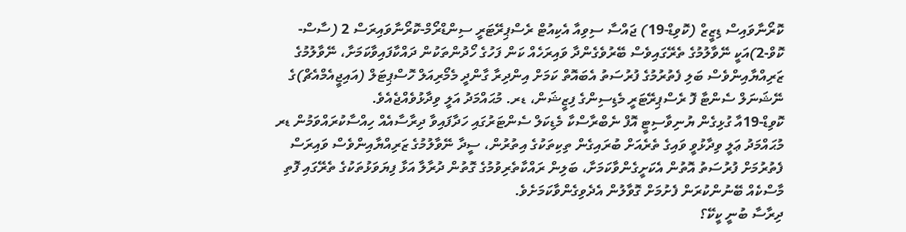ކޮރޯނާވައިސް ޑިޒީޒް (ކޮވިޑް-19) ޖައްސާ ސިވިއާ އެކިއުޓް ރެސްޕިރޭޓަރީ ސިންޑްރޯމް-ކޮރޯނާވައިރަސް 2 (ސާސް-ކޮވް-2)އަކީ ނޭވާލުމުގެ ތެރޭގައިވެސް ބޭރުވެގެންދާ ވައިރަހެއް ކަން ފަހުގެ ހޯދުންތަކުން ދައްކާފައިވާކަމަށާ، ނޭވާލުމުގެ ޒަރިއްޔާއިންވެސް ބަލި ފެތުރުމުގެ ފުރުސަތު އެބައޮތް ކަމަށް އިންދިރާ ގާންދީ މެމޯރިއަލް ހޮސްޕިޓަލް (އައިޖީއެމްއެޗް)ގެ ނޭޝަނަލް ސެންޓާ ފޮ ރެސްޕިރޭޓަރީ މެޑިސިންގެ ފިޒީޝަން، ޑރ. މުޙައްމަދު އަލީ ވިދާޅުވެއްޖެއެވެ.
ކޮވިޑް-19އާ ގުޅިގެން ޔުނިވާސިޓީ އޮފް ނެބްރާސްކާ މެޑިކަލް ސެންޓަރުގައި ހަދާފައިވާ ދިރާސާއެއް ހިއްސާކުރައްވަމުން ޑރ މުޙައްމަދު ޢަލީ ވިދާޅުވީ ވައިގެ ތެރެއަށް ބުރައިގެން ތިކިތަކުގެ އިތުރުން، ސީދާ ނޭވާލުމުގެ ޒަރިއްޔާއިންވެސް ވައިރަސް ފެތުރުމަށް ފުރުސަތު އޮތުން އެކަށީގެންވާކަމަށާ، ބަލިން ރައްކާތެރިވުމުގެ ގޮތުން ދުރާލާ އަޅާ ފިޔަވަޅުތަކުގެ ތެރޭގައި ފޮތި މާސްކެއް ބޭނުންކުރަން ފެށުމަށް ގޮވާލުން އެދެވިގެންވާކަމަށެވެ.
ދިރާސާ ބުނީ ކީކޭ؟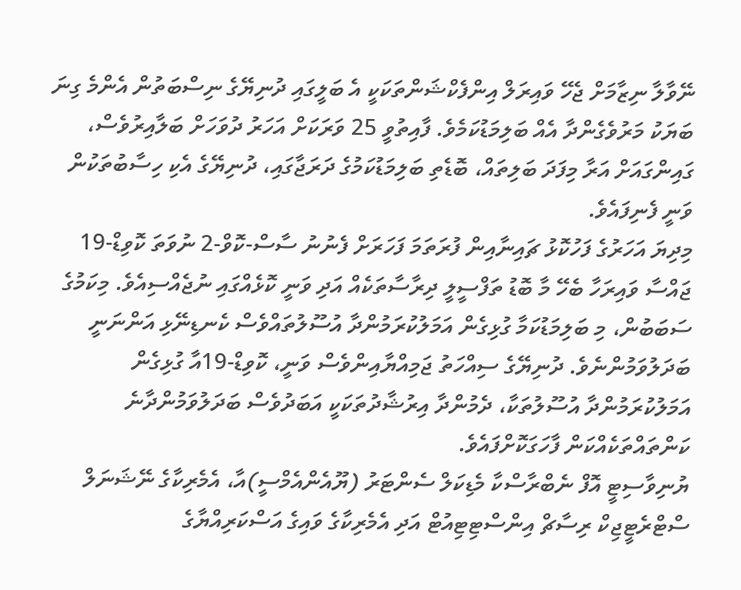ނޭވާލާ ނިޒާމަށް ޖެހޭ ވައިރަލް އިންފެކްޝަންތަކަކީ އެ ބަލީގައި ދުނިޔޭގެ ނިސްބަތުން އެންމެ ގިނަ ބަޔަކު މަރުވެގެންދާ އެއް ބަލިމަޑުކަމެވެ. ފާއިތުވީ 25 ވަރަކަށް އަހަރު ދުވަހަށް ބަލާއިރުވެސް، ގައިންގައަށް އަރާ މިފަދަ ބަލިތައް، ބޮޑެތި ބަލިމަޑުކަމުގެ ދަރަޖާގައި، ދުނިޔޭގެ އެކި ހިސާބުތަކުން ވަނީ ފެނިފައެވެ.
މިދިޔަ އަހަރުގެ ފަހުކޮޅު ޗައިނާއިން ފުރަތަމަ ފަހަރަށް ފެނުނު ސާސް-ކޮވް-2 ނުވަތަ ކޮވިޑް-19 ޖައްސާ ވައިރަހާ ބެހޭ މާ ބޮޑު ތަފްސީލީ ދިރާސާތަކެއް އަދި ވަނީ ކޮޅެއްގައި ނުޖެއްސިއެވެ. މިކަމުގެ ސަބަބުން، މި ބަލިމަޑުކަމާ ގުޅިގެން އަމަލުކުރަމުންދާ އުސޫލުތައްވެސް ކެނޑިނޭޅި އަންނަނީ ބަދަލުވަމުންނެވެ. ދުނިޔޭގެ ސިއްހަތު ޖަމިއްޔާއިންވެސް ވަނީ، ކޮވިޑް-19އާ ގުޅިގެން އަމަލުކުރަމުންދާ އުސޫލުތަކާ، ދެމުންދާ އިރުޝާދުތަކަކީ އަބަދުވެސް ބަދަލުވަމުންދާނެ ކަންތައްތަކެއްކަން ފާހަގަކޮށްފައެވެ.
ޔުނިވާސިޓީ އޮފް ނެބްރާސްކާ މެޑިކަލް ސެންޓަރު (ޔޫއެންއެމްސީ)އާ، އެމެރިކާގެ ނޭޝަނަލް ސްޓްރެޓީޖިކް ރިސާޗް އިންސްޓިޓިއުޓް އަދި އެމެރިކާގެ ވައިގެ އަސްކަރިއްޔާގެ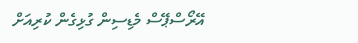އޭރޯސްޕޭސް މެޑިސިން ގުޅިގެން ކުރިއަށް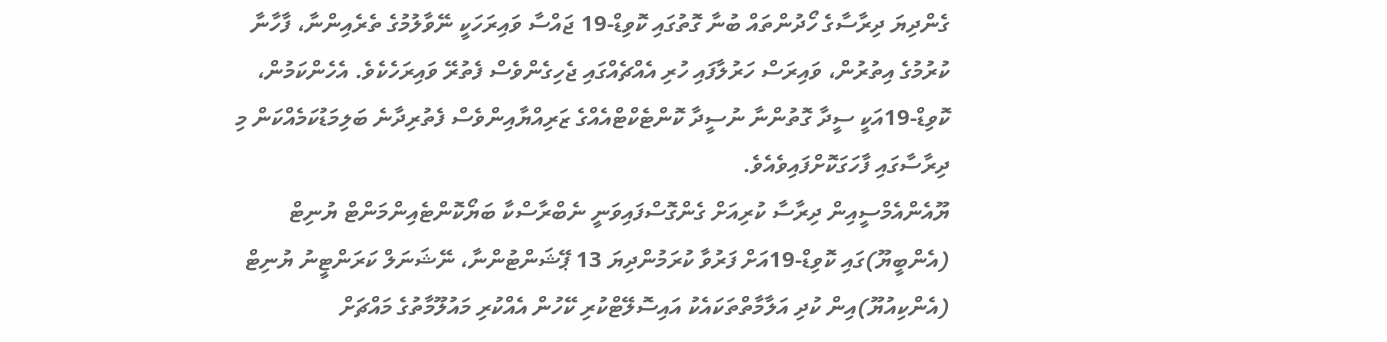ގެންދިޔަ ދިރާސާގެ ހޯދުންތައް ބުނާ ގޮތުގައި ކޮވިޑް-19 ޖައްސާ ވައިރަހަކީ ނޭވާލުމުގެ ތެރެއިންނާ، ފާހާނާ ކުރުމުގެ އިތުރުން، ވައިރަސް ހަރުލާފައި ހުރި އެއްޗެއްގައި ޖެހިގެންވެސް ފެތުރޭ ވައިރަހެކެވެ. އެހެންކަމުން، ކޮވިޑް-19އަކީ ސީދާ ގޮތުންނާ ނުސީދާ ކޮންޓެކްޓްއެއްގެ ޒަރިއްޔާއިންވެސް ފެތުރިދާނެ ބަލިމަޑުކަމެއްކަން މި ދިރާސާގައި ފާހަގަކޮށްފައިވެއެވެ.
ޔޫއެންއެމްސީއިން ދިރާސާ ކުރިއަށް ގެންގޮސްފައިވަނީ ނެބްރާސްކާ ބަޔޯކޮންޓެއިންމަންޓް ޔުނިޓް (އެންބީޔޫ)ގައި ކޮވިޑް-19އަށް ފަރުވާ ކުރަމުންދިޔަ 13 ޕޭޝަންޓުންނާ، ނޭޝަނަލް ކަރަންޓީނު ޔުނިޓް (އެންކިއުޔޫ)އިން ކުދި އަލާމާތްތަކައެކު އައިސޮލޭޓްކުރި ކޭހުން އެއްކުރި މައުލޫމާތުގެ މައްޗަށް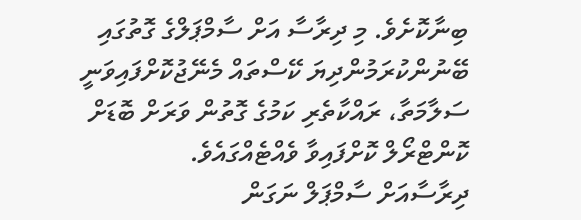ބިނާކޮށެވެ. މި ދިރާސާ އަށް ސާމްޕަލްގެ ގޮތުގައި ބޭނުންކުރަމުންދިޔަ ކޭސްތައް މެނޭޖުކޮށްފައިވަނީ ސަލާމަތާ، ރައްކާތެރި ކަމުގެ ގޮތުން ވަރަށް ބޮޑަށް ކޮންޓްރޯލް ކޮށްފައިވާ ވެއްޓެއްގައެވެ.
ދިރާސާއަށް ސާމްޕަލް ނަގަން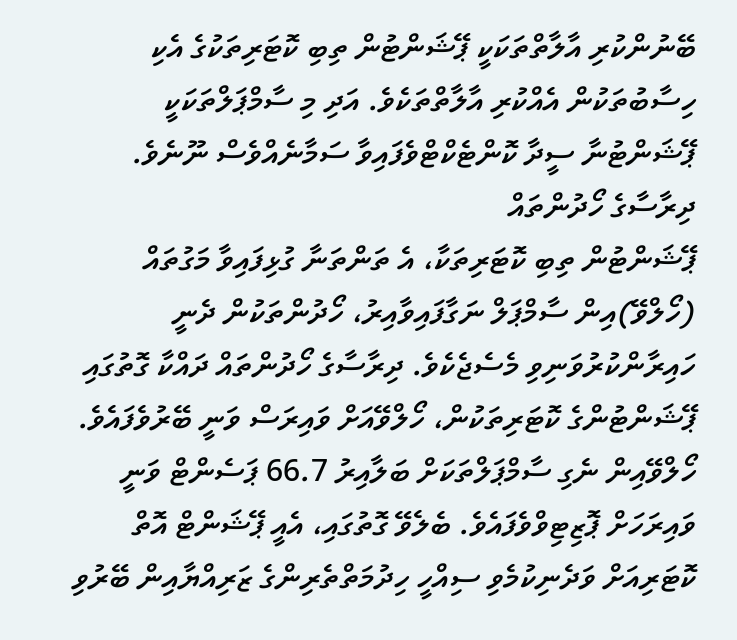ބޭނުންކުރި އާލާތްތަކަކީ ޕޭޝަންޓުން ތިބި ކޮޓަރިތަކުގެ އެކި ހިސާބުތަކުން އެއްކުރި އާލާތްތަކެވެ. އަދި މި ސާމްޕަލްތަކަކީ ޕޭޝަންޓުނާ ސީދާ ކޮންޓެކްޓްވެފައިވާ ސަމާނެއްވެސް ނޫނެވެ.
ދިރާސާގެ ހޯދުންތައް
ޕޭޝަންޓުން ތިބި ކޮޓަރިތަކާ، އެ ތަންތަނާ ގުޅިފައިވާ މަގުތައް (ހޯލްވޭ)އިން ސާމްޕަލް ނަގާފައިވާއިރު، ހޯދުންތަކުން ދެނީ ހައިރާންކުރުވަނިވި މެސެޖެކެވެ. ދިރާސާގެ ހޯދުންތައް ދައްކާ ގޮތުގައި ޕޭޝަންޓުންގެ ކޮޓަރިތަކުން، ހޯލްވޭއަށް ވައިރަސް ވަނީ ބޭރުވެފައެވެ. ހޯލްވޭއިން ނެގި ސާމްޕަލްތަކަށް ބަލާއިރު 66.7 ޕަސެންޓް ވަނީ ވައިރަހަށް ޕޮޒިޓިވްވެފައެވެ. ބެލެވޭ ގޮތުގައި، އެއީ ޕޭޝަންޓް އޮތް ކޮޓަރިއަށް ވަދެނިކުމެވި ސިއްހީ ހިދުމަތްތެރިންގެ ޒަރިއްޔާއިން ބޭރުވި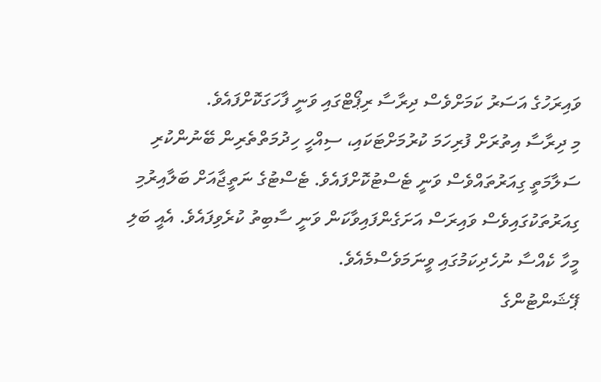ވައިރަހުގެ އަސަރު ކަމަށްވެސް ދިރާސާ ރިޕޯޓްގައި ވަނީ ފާހަގަކޮށްފައެވެ.
މި ދިރާސާ އިތުރަށް ފުރިހަމަ ކުރުމަށްޓަކައި، ސިއްހީ ހިދުމަތްތެރިން ބޭނުންކުރި ސަލާމަތީ ގިއަރުތައްވެސް ވަނީ ޓެސްޓުކޮށްފައެވެ. ޓެސްޓުގެ ނަތީޖާއަށް ބަލާއިރުމި ގިއަރުތަކުގައިވެސް ވައިރަސް އަށަގެންފައިވާކަން ވަނީ ސާބިތު ކުރެވިފައެވެ. އެއީ ބަލި މީހާ ކެއްސާ ނުހެދިކަމުގައި ވީނަމަވެސްމެއެވެ.
ޕޭޝަންޓުންގެ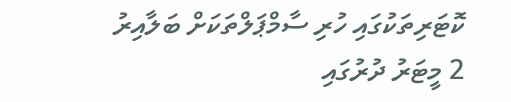ކޮޓަރިތަކުގައި ހުރި ސާމްޕަލްތަކަށް ބަލާއިރު 2 މީޓަރު ދުރުގައި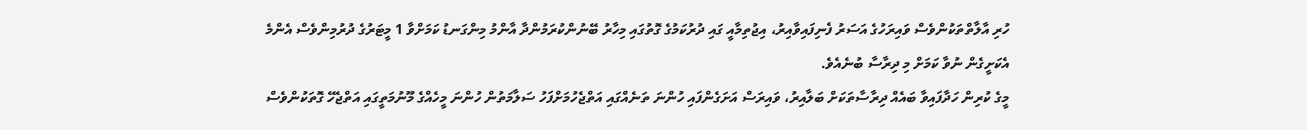ހުރި އާލާތްތަކުންވެސް ވައިރަހުގެ އަސަރު ފެނިފައިވާއިރު، އިޖުތިމާއީ ގައި ދުރުކަމުގެ ގޮތުގައި މިހާރު ބޭނުންކުރަމުންދާ އާންމު މިންގަނޑު ކަމަށްވާ 1 މީޓަރުގެ ދުރުމިންވެސް އެންމެ އެކަށީގެން ނުވާ ކަމަށް މި ދިރާސާ ބުނެއެވެ.
މީގެ ކުރިން ހަދާފައިވާ ބައެއް ދިރާސާތަކަށް ބަލާއިރު، ވައިރަސް އަށަގެންފައި ހުންނަ ތަނެއްގައި އަތްޖެހުމަށްފަހު ސަލާމަތުން ހުންނަ މީހެއްގެ މޫނުމަތީގައި އަތްޖެހޭ ގޮތަކުންވެސް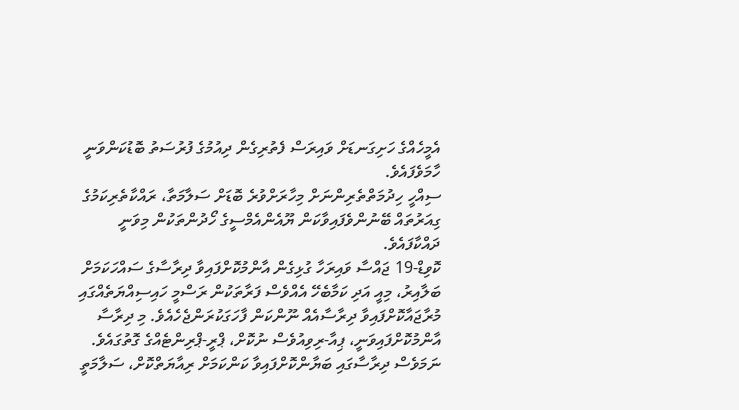އެމީހެއްގެ ހަށިގަނޑަށް ވައިރަސް ފެތުރިގެން ދިއުމުގެ ފުރުސަތު ބޮޑުކަންވަނީ ހާމަވެފައެވެ.
ސިއްހީ ހިދުމަތްތެރިންނަށް މިހާރަށްވުރެ ބޮޑަށް ސަލާމަތާ، ރައްކާތެރިކަމުގެ ގިއަރުތައް ބޭނުންވެފައިވާކަން ޔޫއެންއެމްސީގެ ހޯދުންތަކުން މިވަނީ ދައްކާފައެވެ.
ކޮވިޑް-19 ޖައްސާ ވައިރަހާ ގުޅިގެން އާންމުކޮށްފައިވާ ދިރާސާގެ ސައްހަކަމަށް ބަލާއިރު، މިއީ އަދި ކަމާބެހޭ އެއްވެސް ފަރާތަކުން ރަސްމީ ހައިސިއްޔަތެއްގައި މުރާޖައާކޮށްފައިވާ ދިރާސާއެއް ނޫންކަން ފާހަގަކުރަންޖެހެއެވެ. މި ދިރާސާ އާންމުކޮށްފައިވަނީ، ޕިއާ-ރިވިއުވެސް ނުކޮށް، ޕްރީ-ޕްރިންޓެއްގެ ގޮތުގައެވެ. ނަމަވެސް ދިރާސާގައި ބަޔާންކޮށްފައިވާ ކަންކަމަށް ރިއާޔަތްކޮށް، ސަލާމަތީ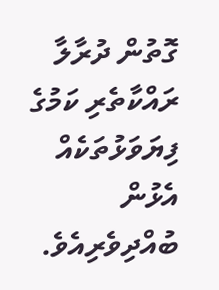ގޮތުން ދުރާލާ ރައްކާތެރި ކަމުގެ ފިޔަވަޅުތަކެއް އެޅުން ބުއްދިވެރިއެވެ.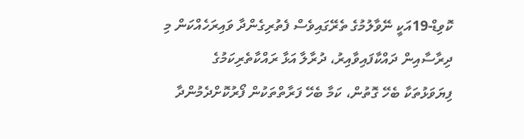ކޮވިޑް-19އަކީ ނޭވާލުމުގެ ތެރޭގައިވެސް ފެތުރިގެންދާ ވައިރަހެއްކަން މި ދިރާސާއިން ދައްކާފައިވާއިރު، ދުރާލާ އަޅާ ރައްކާތެރިކަމުގެ ފިޔަވަޅުތަކާ ބެހޭ ގޮތުން، ކަމާ ބެހޭ ފަރާތްތަކުން ފޯރުކޮށްދެމުންދާ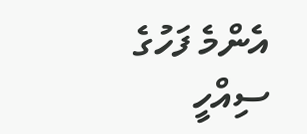އެންމެ ފަހުގެ ސިއްހީ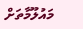މައުލޫމާތަށް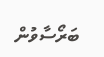ބަރޯސާވުން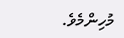މުހިންމެވެ.